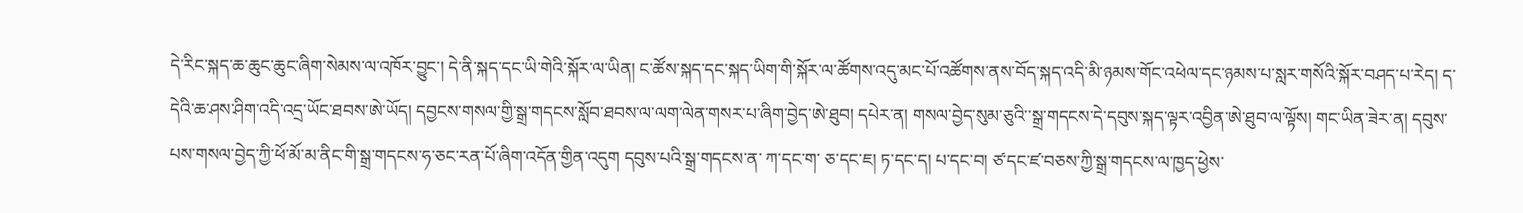དེ་རིང་སྐད་ཆ་ཆུང་ཆུང་ཞིག་སེམས་ལ་འཁོར་བྱུང་། དེ་ནི་སྐད་དང་ཡི་གེའི་སྐོར་ལ་ཡིན། ང་ཚོས་སྐད་དང་སྐད་ཡིག་གི་སྐོར་ལ་ཚོགས་འདུ་མང་པོ་འཚོགས་ནས་བོད་སྐད་འདི་མི་ཉམས་གོང་འཕེལ་དང་ཉམས་པ་སླར་གསོའི་སྐོར་བཤད་པ་རེད། ད་དེའི་ཆ་ཤས་ཤིག་འདི་འདྲ་ཡོང་ཐབས་ཨེ་ཡོད། དབྱངས་གསལ་གྱི་སྒྲ་གདངས་སློབ་ཐབས་ལ་ལག་ལེན་གསར་པ་ཞིག་བྱེད་ཨེ་ཐུབ། དཔེར་ན། གསལ་བྱེད་སུམ་ཅུའི་་སྒྲ་གདངས་དེ་དབུས་སྐད་ལྟར་འབྱིན་ཨེ་ཐུབ་ལ་ལྟོས། གང་ཡིན་ཟེར་ན། དབུས་པས་གསལ་བྱེད་ཀྱི་ཕོ་མོ་མ་ནིང་གི་སྒྲ་གདངས་ཧ་ཅང་རན་པོ་ཞིག་འདོན་གྱིན་འདུག དབུས་པའི་སྒྲ་གདངས་ན་ ཀ་དང་ག་ ཅ་དང་ཇ། ཏ་དང་ད། པ་དང་བ། ཙ་དང་ཛ་བཅས་ཀྱི་སྒྲ་གདངས་ལ་ཁྱད་ཕྱེས་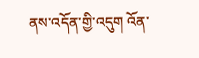ནས་འདོན་གྱི་འདུག འོན་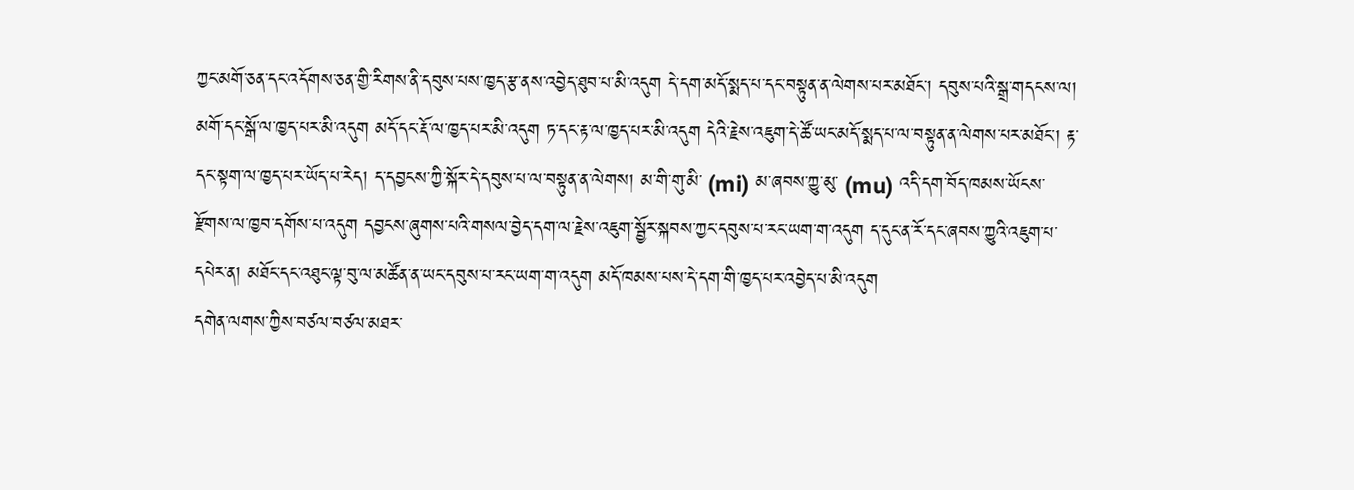ཀྱང་མགོ་ཅན་དང་འདོགས་ཅན་གྱི་རིགས་ནི་དབུས་པས་ཁྱད་རྩ་ནས་འབྱེད་ཐུབ་པ་མི་འདུག དེ་དག་མདོ་སྨད་པ་དང་བསྟུན་ན་ལེགས་པར་མཐོང་། དབུས་པའི་སྒྲ་གདངས་ལ། མགོ་དང་སྒོ་ལ་ཁྱད་པར་མི་འདུག མདོ་དང་རྡོ་ལ་ཁྱད་པར་མི་འདུག ཏ་དང་རྟ་ལ་ཁྱད་པར་མི་འདུག དེའི་རྗེས་འཇུག་དེ་ཚོ་ཡང་མདོ་སྨད་པ་ལ་བསྟུན་ན་ལེགས་པར་མཐོང་། རྟ་དང་སྟག་ལ་ཁྱད་པར་ཡོད་པ་རེད། ད་དབྱངས་ཀྱི་སྐོར་དེ་དབུས་པ་ལ་བསྟུན་ན་ལེགས། མ་གི་གུ་མི་ (mi) མ་ཞབས་ཀྱུ་མུ་ (mu) འདི་དག་བོད་ཁམས་ཡོངས་རྫོགས་ལ་ཁྱབ་དགོས་པ་འདུག དབྱངས་ཞུགས་པའི་གསལ་བྱེད་དག་ལ་རྗེས་འཇུག་སྦྱོར་སྐབས་ཀྱང་དབུས་པ་རང་ཡག་ག་འདུག ད་དུང་ན་རོ་དང་ཞབས་ཀྱུའི་འཇུག་པ་དཔེར་ན། མཐོང་དང་འཐུང་ལྟ་བུ་ལ་མཚོན་ན་ཡང་དབུས་པ་རང་ཡག་ག་འདུག མདོ་ཁམས་པས་དེ་དག་གི་ཁྱད་པར་འབྱེད་པ་མི་འདུག
དགེན་ལགས་ཀྱིས་བཙལ་བཙལ་མཐར་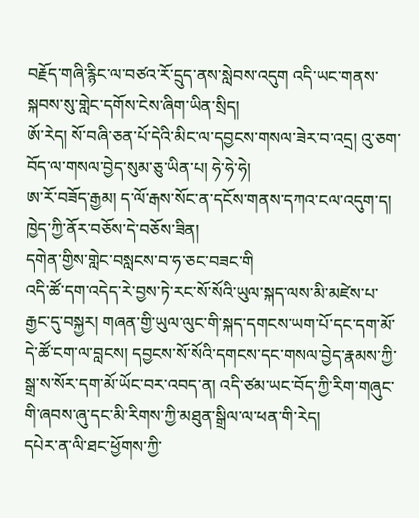བརྗོད་གཞི་རྙིང་ལ་བཙའ་རོ་དྲུད་ནས་སླེབས་འདུག འདི་ཡང་གནས་སྐབས་སུ་གླེང་དགོས་ངེས་ཞིག་ཡིན་སྲིད།
ཨོ་རེད། སོ་བཞི་ཅན་པོ་དེའི་མིང་ལ་དབྱངས་གསལ་ཟེར་བ་འདྲ། འུ་ཅག་བོད་ལ་གསལ་བྱེད་སུམ་ཅུ་ཡིན་པ། ཧེ་ཧེ་ཧེ།
ཨ་རོ་བཟོད་རྒྱམ། ད་ལོ་རྒས་སོང་ན་དངོས་གནས་དཀའ་ངལ་འདུག་ད། ཁྱེད་ཀྱི་ནོར་བཅོས་དེ་བཅོས་ཟིན།
དགེན་གྱིས་གླེང་བསླངས་བ་ཧ་ཅང་བཟང་གི
འདི་ཚོ་དག་འདེད་རེ་བྱས་ཏེ་རང་སོ་སོའི་ཡུལ་སྐད་ལས་མི་མཛེས་པ་རྒྱང་དུ་བསྐྱར། གཞན་གྱི་ཡུལ་ལུང་གི་སྐད་དགངས་ཡག་པོ་དང་དག་མོ་དེ་ཚོ་ངག་ལ་བླངས། དབྱངས་སོ་སོའི་དགངས་དང་གསལ་བྱེད་རྣམས་ཀྱི་སྒྲ་ས་སོར་དག་མོ་ཡོང་བར་འབད་ན། འདི་ཙམ་ཡང་བོད་ཀྱི་རིག་གཞུང་གི་ཞབས་ཞུ་དང་མི་རིགས་ཀྱི་མཐུན་སྒྲིལ་ལ་ཕན་གི་རེད།
དཔེར་ན་ལི་ཐང་ཕྱོགས་ཀྱི་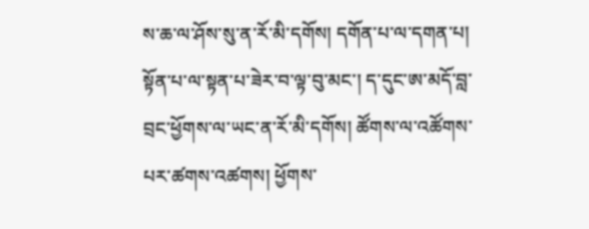ས་ཆ་ལ་ཤོས་སུ་ན་རོ་མི་དགོས། དགོན་པ་ལ་དགན་པ། སྟོན་པ་ལ་སྟན་པ་ཟེར་བ་ལྟ་བུ་མང་། ད་དུང་ཨ་མདོ་བླ་བྲང་ཕྱོགས་ལ་ཡང་ན་རོ་མི་དགོས། ཚོགས་ལ་འཚོགས་པར་ཚགས་འཚགས། ཕྱོགས་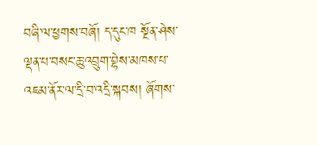བཞི་ལ་ཕྱགས་བཞོ། ད་དུང་ཁ སྔོན་ཤེས་ལྡན་པ་བསང་ཆུ་འབྲུག་བྷེས་མཁས་པ་འཇམ་ནོར་ལ་དྲི་བ་འདྲི་སྐབས། ཞོགས་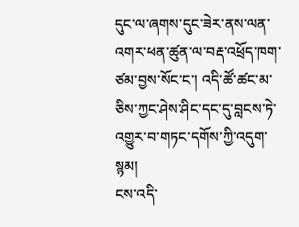དུང་ལ་ཞགས་དུང་ཟེར་ནས་ལན་འགར་ཕན་ཚུན་ལ་བརྡ་འཕྲོད་ཁག་ཙམ་བྱས་སོང་ང་། འདི་ཚོ་ཚང་མ་ཅིས་ཀྱང་ཤེས་ཤིང་དང་དུ་བླངས་ཏེ་འགྱུར་བ་གཏང་དགོས་ཀྱི་འདུག་སྙམ།
ངས་འདི་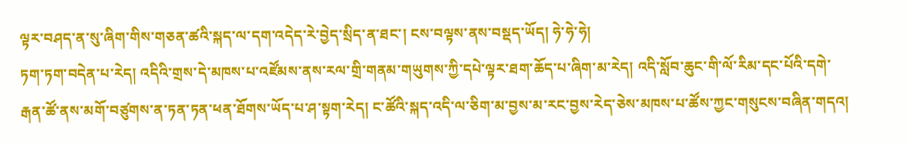ལྟར་བཤད་ན་སུ་ཞིག་གིས་གཅན་ཚའི་སྐད་ལ་དག་འདེད་རེ་བྱེད་སྲིད་ན་ཐང་། ངས་བལྟས་ནས་བསྡད་ཡོད། ཧེ་ཧེ་ཧེ།
ཏག་ཏག་བདེན་པ་རེད། འདིའི་གྲས་དེ་མཁས་པ་འཛོམས་ནས་རལ་གྲི་གནམ་གཡུགས་ཀྱི་དཔེ་ལྟར་ཐག་ཆོད་པ་ཞིག་མ་རེད། འདི་སློབ་ཆུང་གི་ལོ་རིམ་དང་པོའི་དགེ་རྒན་ཚོ་ནས་མགོ་བཙུགས་ན་ཏན་ཏན་ཕན་ཐོགས་ཡོད་པ་ཤ་སྟག་རེད། ང་ཚོའི་སྐད་འདི་ལ་ཅིག་མ་བྱས་མ་རང་བྱས་རེད་ཅེས་མཁས་པ་ཚོས་ཀྱང་གསུངས་བཞིན་གདའ།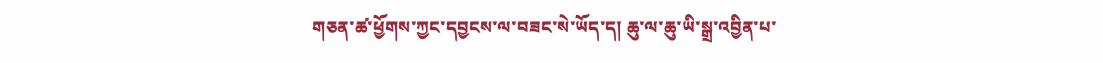གཅན་ཚ་ཕྱོགས་ཀྱང་དབྱངས་ལ་བཟང་སེ་ཡོད་ད། ཆུ་ལ་ཆུ་ཡི་སྒྲ་འབྱིན་པ་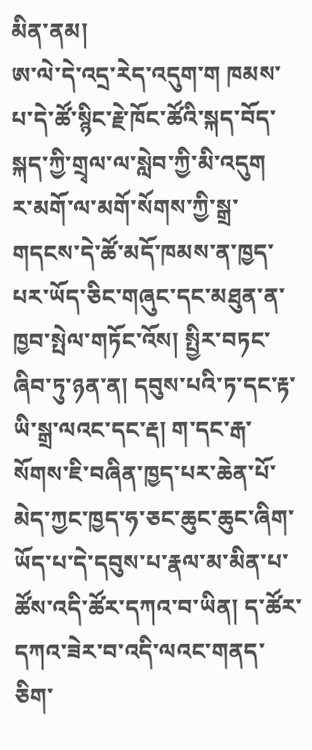མིན་ནམ།
ཨ་ལེ་དེ་འདྲ་རེད་འདུག་ག ཁམས་པ་དེ་ཚོ་སྙིང་རྗེ་ཁོང་ཚོའི་སྐད་བོད་སྐད་ཀྱི་གྲྭལ་ལ་སླེབ་ཀྱི་མི་འདུག
ར་མགོ་ལ་མགོ་སོགས་ཀྱི་སྒྲ་གདངས་དེ་ཚོ་མདོ་ཁམས་ན་ཁྱད་པར་ཡོད་ཅིང་གཞུང་དང་མཐུན་ན་ཁྱབ་སྤེལ་གཏོང་འོས། སྤྱིར་བཏང་ཞིབ་ཏུ་ཉན་ན། དབུས་པའི་ཏ་དང་རྟ་ཡི་སྒྲ་ལའང་དང་རྡ། ག་དང་རྒ་སོགས་ཇི་བཞིན་ཁྱད་པར་ཆེན་པོ་མེད་ཀྱང་ཁྱད་ཧ་ཅང་ཆུང་ཆུང་ཞིག་ཡོད་པ་དེ་དབུས་པ་རྣལ་མ་མིན་པ་ཚོས་འདི་ཚོར་དཀའ་བ་ཡིན། ད་ཚོར་དཀའ་ཟེར་བ་འདི་ལའང་གནད་ཅིག་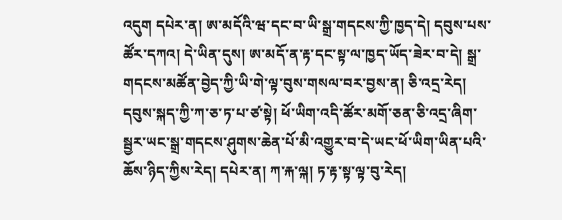འདུག དཔེར་ན། ཨ་མདོའི་ཝ་དང་བ་ཡི་སྒྲ་གདངས་ཀྱི་ཁྱད་དེ། དབུས་པས་ཚོར་དཀའ། དེ་ཡིན་དུས། ཨ་མདོ་ན་རྟ་དང་སྟ་ལ་ཁྱད་ཡོད་ཟེར་བ་དེ། སྒྲ་གདངས་མཚོན་བྱེད་ཀྱི་ཡི་གེ་ལྟ་བུས་གསལ་བར་བྱས་ན། ཅི་འདྲ་རེད།
དབུས་སྐད་ཀྱི་ཀ་ཅ་ཏ་པ་ཙ་སྟེ། ཕོ་ཡིག་འདི་ཚོར་མགོ་ཅན་ཅི་འདྲ་ཞིག་སྦྱར་ཡང་སྒྲ་གདངས་ཤུགས་ཆེན་པོ་མི་འགྱུར་བ་དེ་ཡང་ཕོ་ཡིག་ཡིན་པའི་ཆོས་ཉིད་ཀྱིས་རེད། དཔེར་ན། ཀ་རྐ་ལྐ། ཏ་རྟ་སྟ་ལྟ་བུ་རེད།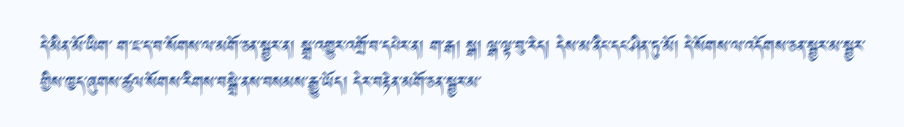དེ་མིན་མོ་ཡིག་ ག་ཇ་ད་བ་སོགས་ལ་མགོ་ཅན་སྦྱར་ན། སྒྲ་འགྱུར་འགྲོ་བ་དཔེར་ན། ག་རྒ། སྒ། ལྒ་ལྟ་བུ་རེད། དེས་མ་ནིང་དང་ཤིན་ཏུ་མོ། དེ་སོགས་ལ་འདོགས་ཅན་སྦྱར་མ་སྦྱར་གྱིས་ཁྱད་ཞུགས་ཚུལ་སོགས་རིགས་བསྒྲེ་ནས་བསམས་རྒྱུ་ཡོད། དེར་བརྟེན་མགོ་ཅན་སྦྱར་མ་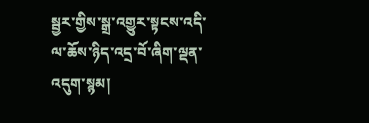སྦྱར་གྱིས་སྒྲ་འགྱུར་སྟངས་འདི་ལ་ཆོས་ཉིད་འདྲ་བོ་ཞིག་ལྡན་འདུག་སྙམ།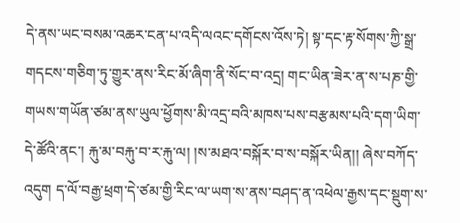དེ་ནས་ཡང་བསམ་འཆར་ངན་པ་འདི་ལའང་དགོངས་འོས་ཏེ། སྟ་དང་རྟ་སོགས་ཀྱི་སྒྲ་གདངས་གཅིག་ཏུ་གྱུར་ནས་རིང་མོ་ཞིག་ནི་སོང་བ་འདྲ། གང་ཡིན་ཟེར་ན་ས་པཎ་གྱི་གཡས་གཡོན་ཙམ་ནས་ཡུལ་ཕྱོགས་མི་འདྲ་བའི་མཁས་པས་བརྩམས་པའི་དག་ཡིག་དེ་ཚོའི་ནང་། རྐུ་མ་བརྐུ་བ་ར་རྐུ་ལ། །ས་མཐའ་བསྐོར་བ་ས་བསྐོར་ཡིན།། ཞེས་བཀོད་འདུག ད་ལོ་བརྒྱ་ཕྲག་དེ་ཙམ་གྱི་རིང་ལ་ཡག་ས་ནས་བཤད་ན་འཕེལ་རྒྱས་དང་སྡུག་ས་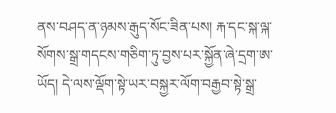ནས་བཤད་ན་ཉམས་རྒུད་སོང་ཟིན་པས། རྐ་དང་སྐ་ལྐ་སོགས་སྒྲ་གདངས་གཅིག་ཏུ་བྱས་པར་སྐྱོན་ཞེ་དྲག་ཨ་ཡོད། དེ་ལས་ལྡོག་སྟེ་ཡར་བསྐྱར་ལོག་བརྒྱབ་སྟེ་སྒྲ་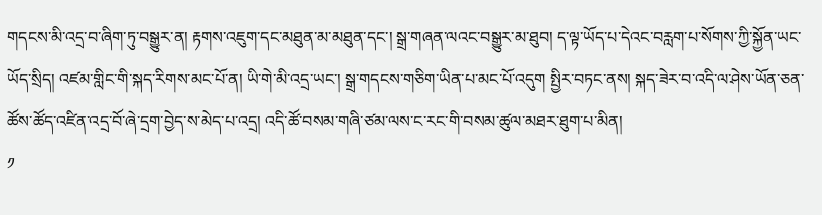གདངས་མི་འདྲ་བ་ཞིག་ཏུ་བསྒྱུར་ན། རྟགས་འཇུག་དང་མཐུན་མ་མཐུན་དང་། སྒྲ་གཞན་ལའང་བསྒྱུར་མ་ཐུབ། ད་ལྟ་ཡོད་པ་དེའང་བརླག་པ་སོགས་ཀྱི་སྐྱོན་ཡང་ཡོད་སྲིད། འཛམ་གླིང་གི་སྐད་རིགས་མང་པོ་ན། ཡི་གེ་མི་འདྲ་ཡང་། སྒྲ་གདངས་གཅིག་ཡིན་པ་མང་པོ་འདུག སྤྱིར་བཏང་ནས། སྐད་ཟེར་བ་འདི་ལ་ཤེས་ཡོན་ཅན་ཚོས་ཚོད་འཛིན་འདྲ་བོ་ཞེ་དྲག་བྱེད་ས་མེད་པ་འདྲ། འདི་ཚོ་བསམ་གཞི་ཙམ་ལས་ང་རང་གི་བསམ་ཚུལ་མཐར་ཐུག་པ་མིན།
༡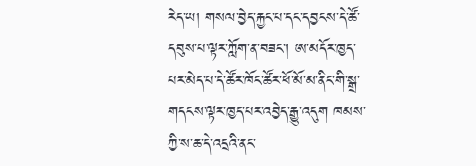རེད་ཡ། གསལ་བྱེད་རྐྱང་པ་དང་དབྱངས་དེ་ཚོ་དབུས་པ་ལྟར་ཀློག་ན་བཟང་། ཨ་མདོར་ཁྱད་པར་མེད་པ་དེ་ཚོར་ཁོང་ཚོར་ཕོ་མོ་མ་ནིང་གི་སྒྲ་གདངས་ལྟར་ཁྱད་པར་འབྱེད་རྒྱུ་འདུག ཁམས་ཀྱི་ས་ཆ་དེ་འདྲའི་ནང་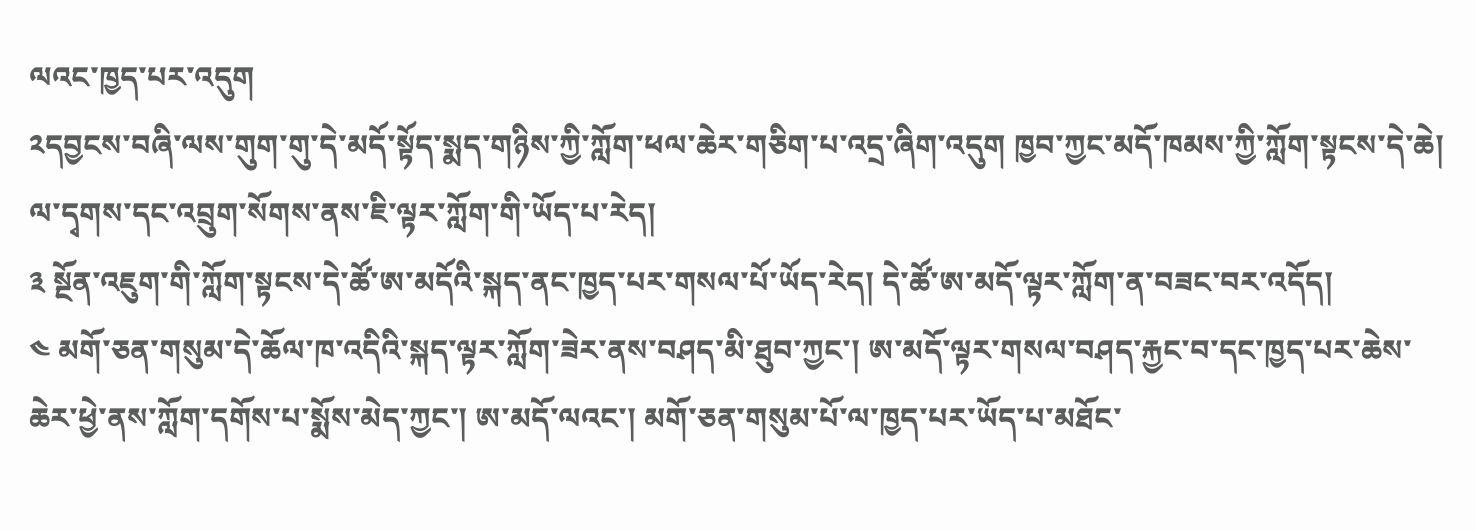ལའང་ཁྱད་པར་འདུག
༢དབྱངས་བཞི་ལས་གུག་གུ་དེ་མདོ་སྟོད་སྨད་གཉིས་ཀྱི་ཀློག་ཕལ་ཆེར་གཅིག་པ་འདྲ་ཞིག་འདུག ཁྱབ་ཀྱང་མདོ་ཁམས་ཀྱི་ཀློག་སྟངས་དེ་ཆེ། ལ་དྭགས་དང་འབྲུག་སོགས་ནས་ཇི་ལྟར་ཀློག་གི་ཡོད་པ་རེད།
༣ སྔོན་འཇུག་གི་ཀློག་སྟངས་དེ་ཚོ་ཨ་མདོའི་སྐད་ནང་ཁྱད་པར་གསལ་པོ་ཡོད་རེད། དེ་ཚོ་ཨ་མདོ་ལྟར་ཀློག་ན་བཟང་བར་འདོད།
༤ མགོ་ཅན་གསུམ་དེ་ཆོལ་ཁ་འདིའི་སྐད་ལྟར་ཀློག་ཟེར་ནས་བཤད་མི་ཐུབ་ཀྱང་། ཨ་མདོ་ལྟར་གསལ་བཤད་རྐྱང་བ་དང་ཁྱད་པར་ཆེས་ཆེར་ཕྱེ་ནས་ཀློག་དགོས་པ་སྨོས་མེད་ཀྱང་། ཨ་མདོ་ལའང་། མགོ་ཅན་གསུམ་པོ་ལ་ཁྱད་པར་ཡོད་པ་མཐོང་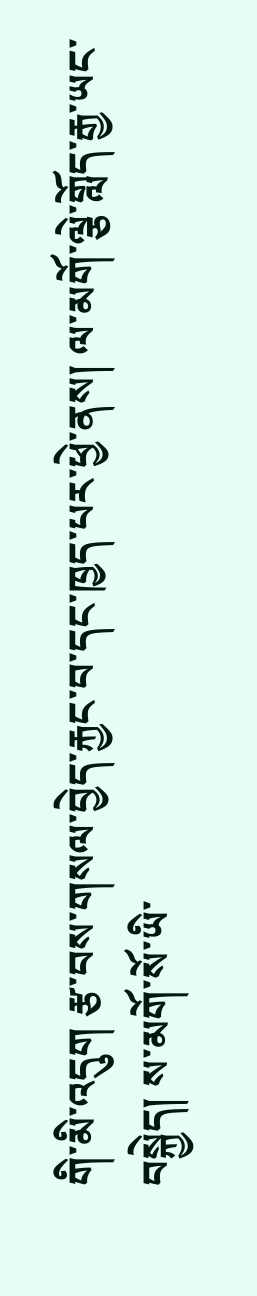གི་མི་འདུག རྩ་བས་གསལ་བྱེད་རྐྱང་བ་དང་ཁྱད་པར་ཕྱེ་ནས། ལ་མགོ་ལྕེ་གློད་རྒྱ་ཡང་བསྐྱེད། ས་མགོ་སོ་ཡི་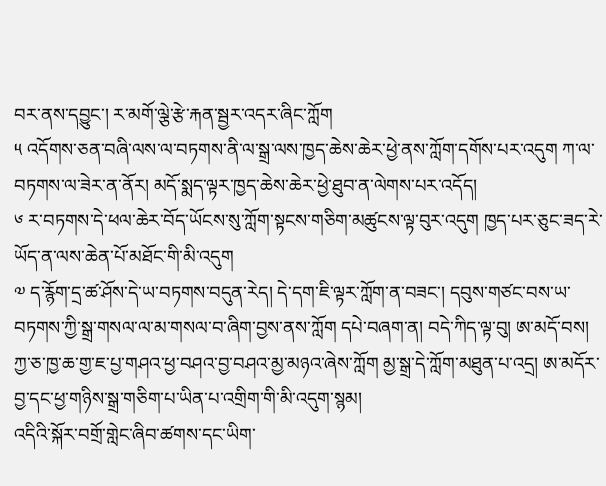བར་ནས་དབྱུང་། ར་མགོ་ལྕེ་རྩེ་རྐན་སྦྱར་འདར་ཞིང་ཀློག
༥ འདོགས་ཅན་བཞི་ལས་ལ་བཏགས་ནི་ལ་སྒྲ་ལས་ཁྱད་ཆེས་ཆེར་ཕྱེ་ནས་ཀློག་དགོས་པར་འདུག ཀ་ལ་བཏགས་ལ་ཟེར་ན་ནོར། མདོ་སྨད་ལྟར་ཁྱད་ཆེས་ཆེར་ཕྱེ་ཐུབ་ན་ལེགས་པར་འདོད།
༦ ར་བཏགས་དེ་ཕལ་ཆེར་བོད་ཡོངས་སུ་ཀློག་སྟངས་གཅིག་མཚུངས་ལྟ་བུར་འདུག ཁྱད་པར་ཅུང་ཟད་རེ་ཡོད་ན་ལས་ཆེན་པོ་མཐོང་གི་མི་འདུག
༧ ད་རྙོག་དྲ་ཚ་ཤོས་དེ་ཡ་བཏགས་བདུན་རེད། དེ་དག་ཇི་ལྟར་ཀློག་ན་བཟང་། དབུས་གཙང་བས་ཡ་བཏགས་ཀྱི་སྒྲ་གསལ་ལ་མ་གསལ་བ་ཞིག་བྱས་ནས་ཀློག དཔེ་བཞག་ན། བདེ་ཀིད་ལྟ་བུ། ཨ་མདོ་བས། ཀྱ་ཅ་ཁྱ་ཆ་གྱ་ཇ་པྱ་གཤའ་ཕྱ་བཤའ་བྱ་བཤའ་མྱ་མཉའ་ཞེས་ཀློག མྱ་སྒྲ་དེ་ཀློག་མཐུན་པ་འདྲ། ཨ་མདོར་བྱ་དང་ཕྱ་གཉིས་སྒྲ་གཅིག་པ་ཡིན་པ་འགྲིག་གི་མི་འདུག་སྙམ།
འདིའི་སྐོར་བགྲོ་གླེང་ཞིབ་ཚགས་དང་ཡིག་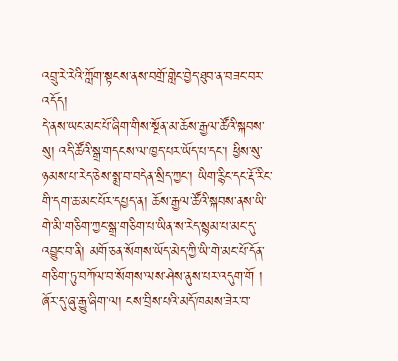འབྲུ་རེ་རེའི་ཀློག་སྟངས་ནས་བགྲོ་གླེང་བྱེད་ཐུབ་ན་བཟང་བར་འདོད།
དེ་ནས་ཡང་མང་པོ་ཞིག་གིས་སྔོན་མ་ཆོས་རྒྱལ་ཚོའི་སྐབས་སུ། འདི་ཚོའི་སྒྲ་གདངས་ལ་ཁྱད་པར་ཡོད་པ་དང་། ཕྱིས་སུ་ཉམས་པ་རེད་ཅེས་སྨྲ་བ་བདེན་སྲིད་ཀྱང་། ཡིག་རྙིང་དང་རྡོ་རིང་གི་དག་ཆ་མང་པོར་དཔྱད་ན། ཆོས་རྒྱལ་ཚོའི་སྐབས་ནས་ཡི་གེ་མི་གཅིག་ཀྱང་སྒྲ་གཅིག་པ་ཡིན་ས་རེད་སྙམ་པ་མང་དུ་འབྱུང་བ་ནི། མགོ་ཅན་སོགས་ཡོད་མེད་ཀྱི་ཡི་གེ་མང་པོ་དོན་གཅིག་ཏུ་བཀོལ་བ་སོགས་ལས་ཤེས་ནུས་པར་འདུག་གོ །
ཞོར་དུ་ཞུ་རྒྱུ་ཞིག་ལ། ངས་བྲིས་པའི་མདོ་ཁམས་ཟེར་བ་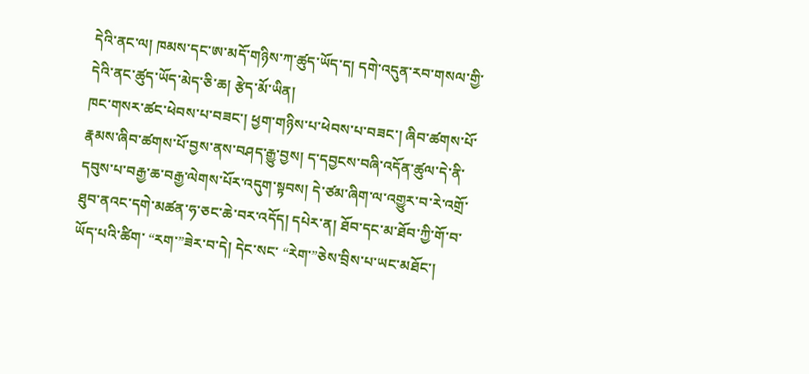དེའི་ནང་ལ། ཁམས་དང་ཨ་མདོ་གཉིས་ཀ་ཚུད་ཡོད་ད། དགེ་འདུན་རབ་གསལ་གྱི་དེའི་ནང་ཚུད་ཡོད་མེད་ཅི་ཆ། རྩེད་མོ་ཡིན།
ཁང་གསར་ཚང་ཕེབས་པ་བཟང་། ཕྱག་གཉིས་པ་ཕེབས་པ་བཟང་། ཞིབ་ཚགས་པོ་རྣམས་ཞིབ་ཚགས་པོ་བྱས་ནས་བཤད་རྒྱུ་བྱས། ད་དབྱངས་བཞི་འདོན་ཚུལ་དེ་ནི་དབུས་པ་བརྒྱ་ཆ་བརྒྱ་ལེགས་པོར་འདུག་སྟབས། དེ་ཙམ་ཞིག་ལ་འགྱུར་བ་རེ་འགྲོ་ཐུབ་ནའང་དགེ་མཚན་ཧ་ཅང་ཆེ་བར་འདོད། དཔེར་ན། ཐོབ་དང་མ་ཐོབ་ཀྱི་གོ་བ་ཡོད་པའི་ཚིག་ “རག་”ཟེར་བ་དེ། དེང་སང་ “རེག་”ཅེས་བྲིས་པ་ཡང་མཐོང་།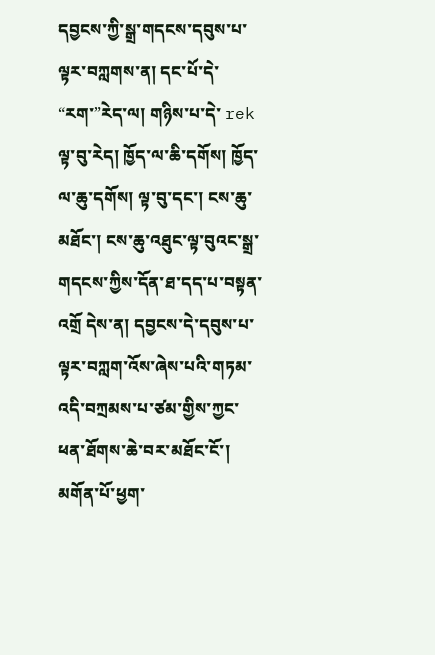དབྱངས་ཀྱི་སྒྲ་གདངས་དབུས་པ་ལྟར་བཀླགས་ན། དང་པོ་དེ་ “རག་”རེད་ལ། གཉིས་པ་དེ་ rek ལྟ་བུ་རེད། ཁྱོད་ལ་ཆི་དགོས། ཁྱོད་ལ་ཆུ་དགོས། ལྟ་བུ་དང་། ངས་ཆུ་མཐོང་། ངས་ཆུ་འཐུང་ལྟ་བུའང་སྒྲ་གདངས་ཀྱིས་དོན་ཐ་དད་པ་བསྟན་འགྲོ དེས་ན། དབྱངས་དེ་དབུས་པ་ལྟར་བཀླག་འོས་ཞེས་པའི་གཏམ་འདི་བཀྲམས་པ་ཙམ་གྱིས་ཀྱང་ཕན་ཐོགས་ཆེ་བར་མཐོང་ངོ་།
མགོན་པོ་ཕྱག་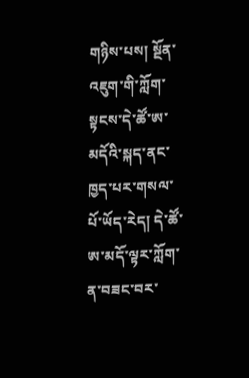གཉིས་པས། སྔོན་འཇུག་གི་ཀློག་སྟངས་དེ་ཚོ་ཨ་མདོའི་སྐད་ནང་ཁྱད་པར་གསལ་པོ་ཡོད་རེད། དེ་ཚོ་ཨ་མདོ་ལྟར་ཀློག་ན་བཟང་བར་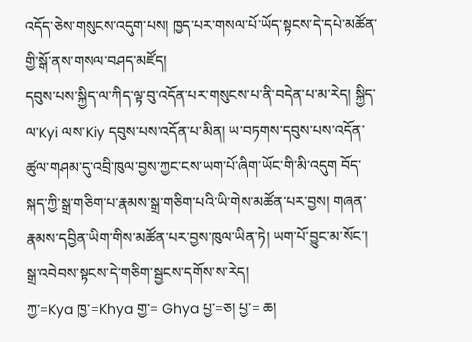འདོད་ཅེས་གསུངས་འདུག་པས། ཁྱད་པར་གསལ་པོ་ཡོད་སྟངས་དེ་དཔེ་མཚོན་གྱི་སྒོ་ནས་གསལ་བཤད་མཛོད།
དབུས་པས་སྐྱིད་ལ་ཀིད་ལྟ་བུ་འདོན་པར་གསུངས་པ་ནི་བདེན་པ་མ་རེད། སྐྱིད་ལ་Kyi ལས་Kiy དབུས་པས་འདོན་པ་མིན། ཡ་བཏགས་དབུས་པས་འདོན་ཚུལ་གཤམ་དུ་འབྲི་ཁུལ་བྱས་ཀྱང་ངས་ཡག་པོ་ཞིག་ཡོང་གི་མི་འདུག བོད་སྐད་ཀྱི་སྒྲ་གཅིག་པ་རྣམས་སྒྲ་གཅིག་པའི་ཡི་གེས་མཚོན་པར་བྱས། གཞན་རྣམས་དབྱིན་ཡིག་གིས་མཚོན་པར་བྱས་ཁུལ་ཡིན་ཏེ། ཡག་པོ་བྱུང་མ་སོང་། སྒྲ་འབེབས་སྟངས་དེ་གཅིག་སྦྱངས་དགོས་ས་རེད།
ཀྱ་=Kya ཁྱ་=Khya གྱ་= Ghya པྱ་=ཅ། པྱ་= ཆ།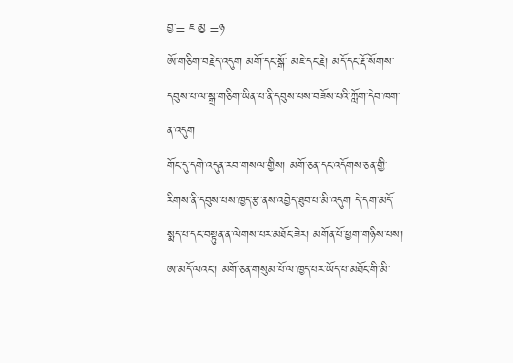བྱ་= ཇ མྱ =ཉ
ཨོ་གཅིག་བརྗེད་འདུག མགོ་དང་སྒོ་ མཇེ་དང་རྗེ། མདོ་དང་རྡོ་སོགས་དབུས་པ་ལ་སྒྲ་གཅིག་ཡིན་པ་ནི་དབུས་པས་བཟོས་པའི་ཀློག་དེབ་ཁག་ན་འདུག
གོང་དུ་དགེ་འདུན་རབ་གསལ་གྱིས། མགོ་ཅན་དང་འདོགས་ཅན་གྱི་རིགས་ནི་དབུས་པས་ཁྱད་རྩ་ནས་འབྱེད་ཐུབ་པ་མི་འདུག དེ་དག་མདོ་སྨད་པ་དང་བསྟུན་ན་ལེགས་པར་མཐོང་ཟེར། མགོན་པོ་ཕྱག་གཉིས་པས། ཨ་མདོ་ལའང་། མགོ་ཅན་གསུམ་པོ་ལ་ཁྱད་པར་ཡོད་པ་མཐོང་གི་མི་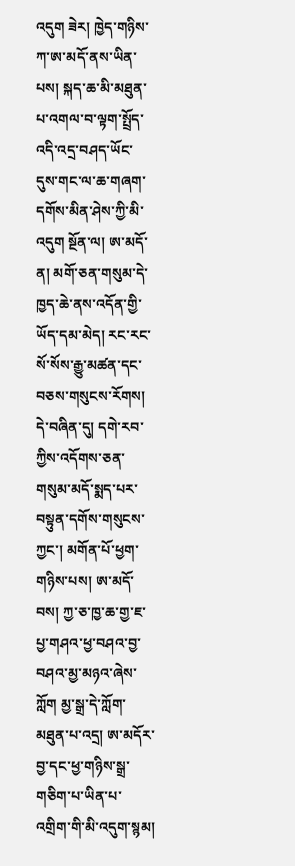འདུག ཟེར། ཁྱེད་གཉིས་ཀ་ཨ་མདོ་ནས་ཡིན་པས། སྐད་ཆ་མི་མཐུན་པ་འགལ་བ་ལྟག་སྤྲོད་འདི་འདྲ་བཤད་ཡོང་དུས་གང་ལ་ཆ་གཞག་དགོས་མིན་ཤེས་ཀྱི་མི་འདུག སྔོན་ལ། ཨ་མདོ་ན། མགོ་ཅན་གསུམ་དེ་ཁྱད་ཆེ་ནས་འདོན་གྱི་ཡོད་དམ་མེད། རང་རང་སོ་སོས་རྒྱུ་མཚན་དང་བཅས་གསུངས་རོགས།
དེ་བཞིན་དུ། དགེ་རབ་ཀྱིས་འདོགས་ཅན་གསུམ་མདོ་སྨད་པར་བསྟུན་དགོས་གསུངས་ཀྱང་། མགོན་པོ་ཕྱག་གཉིས་པས། ཨ་མདོ་བས། ཀྱ་ཅ་ཁྱ་ཆ་གྱ་ཇ་པྱ་གཤའ་ཕྱ་བཤའ་བྱ་བཤའ་མྱ་མཉའ་ཞེས་ཀློག མྱ་སྒྲ་དེ་ཀློག་མཐུན་པ་འདྲ། ཨ་མདོར་བྱ་དང་ཕྱ་གཉིས་སྒྲ་གཅིག་པ་ཡིན་པ་འགྲིག་གི་མི་འདུག་སྙམ།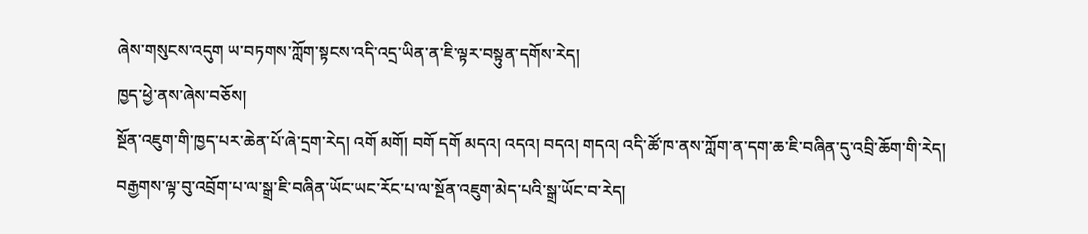ཞེས་གསུངས་འདུག ཡ་བཏགས་ཀློག་སྟངས་འདི་འདྲ་ཡིན་ན་ཇི་ལྟར་བསྟུན་དགོས་རེད།
ཁྱད་ཕྱེ་ནས་ཞེས་བཅོས།
སྔོན་འཇུག་གི་ཁྱད་པར་ཆེན་པོ་ཞེ་དྲག་རེད། འགོ མགོ། བགོ དགོ མདའ། འདའ། བདའ། གདའ། འདི་ཚོ་ཁ་ནས་ཀློག་ན་དག་ཆ་ཇི་བཞིན་དུ་འབྲི་ཆོག་གི་རེད། བརྒྱགས་ལྟ་བུ་འབྲོག་པ་ལ་སྒྲ་ཇི་བཞིན་ཡོང་ཡང་རོང་པ་ལ་སྔོན་འཇུག་མེད་པའི་སྒྲ་ཡོང་བ་རེད།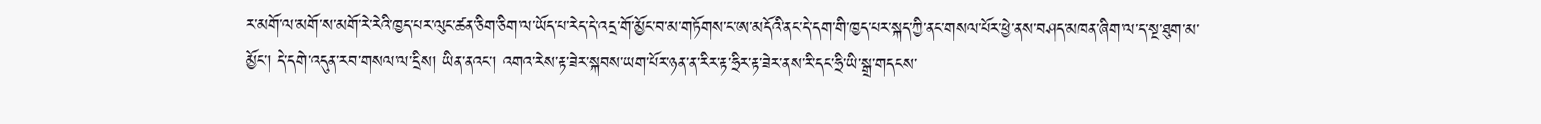ར་མགོ་ལ་མགོ་ས་མགོ་རེ་རེའི་ཁྱད་པར་ལུང་ཚན་ཅིག་ཅིག་ལ་ཡོད་པ་རེད་དེ་འདྲ་གོ་མྱོང་བ་མ་གཏོགས་ང་ཨ་མདོའི་ནང་དེ་དག་གི་ཁྱད་པར་སྐད་ཀྱི་ནང་གསལ་པོར་ཕྱེ་ནས་བཤད་མཁན་ཞིག་ལ་ད་སྔ་ཐུག་མ་མྱོང་། དེ་དགེ་འདུན་རབ་གསལ་ལ་དྲིས། ཡིན་ནའང་། འགའ་རེས་རྟ་ཟེར་སྐབས་ཡག་པོར་ཉན་ན་རིར་རྟ་ཧྲིར་རྟ་ཟེར་ནས་རི་དང་ཧྲི་ཡི་སྒྲ་གདངས་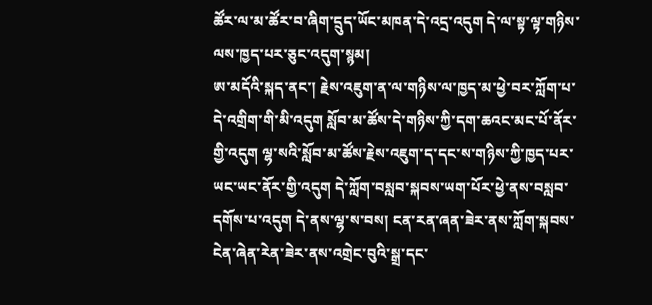ཚོར་ལ་མ་ཚོར་བ་ཞིག་དྲུད་ཡོང་མཁན་དེ་འདྲ་འདུག དེ་ལ་སྟ་ལྟ་གཉིས་ལས་ཁྱད་པར་ཅུང་འདུག་སྙམ།
ཨ་མདོའི་སྐད་ནང་། རྗེས་འཇུག་ན་ལ་གཉིས་ལ་ཁྱད་མ་ཕྱེ་བར་ཀློག་པ་དེ་འགྲིག་གི་མི་འདུག སློབ་མ་ཚོས་དེ་གཉིས་ཀྱི་དག་ཆའང་མང་པོ་ནོར་གྱི་འདུག ལྷ་སའི་སློབ་མ་ཚོས་རྗེས་འཇུག་ད་དང་ས་གཉིས་ཀྱི་ཁྱད་པར་ཡང་ཡང་ནོར་གྱི་འདུག དེ་ཀློག་བསླབ་སྐབས་ཡག་པོར་ཕྱེ་ནས་བསླབ་དགོས་པ་འདུག དེ་ནས་ལྷ་ས་བས། ངན་རན་ཞན་ཟེར་ནས་ཀློག་སྐབས་ངེན་ཞེན་རེན་ཟེར་ནས་འགྲེང་བུའི་སྒྲ་དང་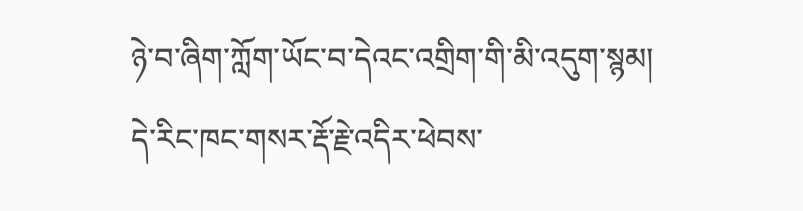ཉེ་བ་ཞིག་ཀློག་ཡོང་བ་དེའང་འགྲིག་གི་མི་འདུག་སྙམ།
དེ་རིང་ཁང་གསར་རྡོ་རྗེ་འདིར་ཕེབས་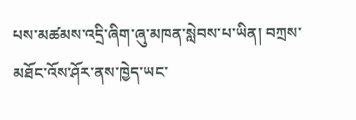པས་མཚམས་འདྲི་ཞིག་ཞུ་མཁན་སླེབས་པ་ཡིན། བཀྲས་མཐོང་འོས་ཤོར་ནས་ཁྱེད་ཡང་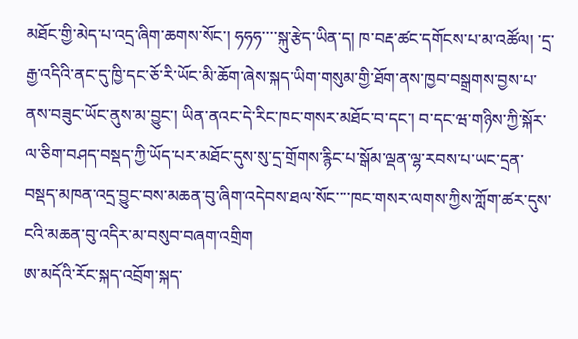མཐོང་གྱི་མེད་པ་འདྲ་ཞིག་ཆགས་སོང་། ཧཧཧ་་་་སྐུ་རྩེད་ཡིན་ད། ཁ་བརྡ་ཚང་དགོངས་པ་མ་འཚོལ། ་དྲ་རྒྱ་འདིའི་ནང་དུ་ཁྱི་དང་ཅོ་རི་ཡོང་མི་ཆོག་ཞེས་སྐད་ཡིག་གསུམ་གྱི་ཐོག་ནས་ཁྱབ་བསྒྲགས་བྱས་པ་ནས་བཟུང་ཡོང་ནུས་མ་བྱུང་། ཡིན་ནའང་དེ་རིང་ཁང་གསར་མཐོང་བ་དང་། བ་དང་ཝ་གཉིས་ཀྱི་སྐོར་ལ་ཅིག་བཤད་བསྡད་ཀྱི་ཡོད་པར་མཐོང་དུས་སུ་དྲ་གྲོགས་རྙིང་པ་སྒོམ་ལྡན་ལྷ་རབས་པ་ཡང་དྲན་བསྡད་མཁན་འདྲ་བྱུང་བས་མཆན་བུ་ཞིག་འདེབས་ཐལ་སོང་་་་ཁང་གསར་ལགས་ཀྱིས་ཀློག་ཚར་དུས་ངའི་མཆན་བུ་འདིར་མ་བསུབ་བཞག་འགྲིག
ཨ་མདོའི་རོང་སྐད་འབྲོག་སྐད་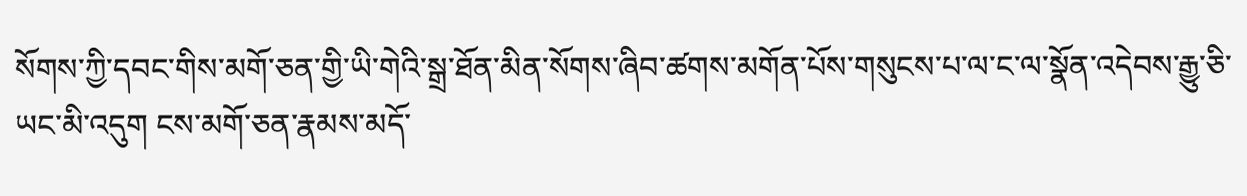སོགས་ཀྱི་དབང་གིས་མགོ་ཅན་གྱི་ཡི་གེའི་སྒྲ་ཐོན་མིན་སོགས་ཞིབ་ཚགས་མགོན་པོས་གསུངས་པ་ལ་ང་ལ་སྣོན་འདེབས་རྒྱུ་ཅི་ཡང་མི་འདུག ངས་མགོ་ཅན་རྣམས་མདོ་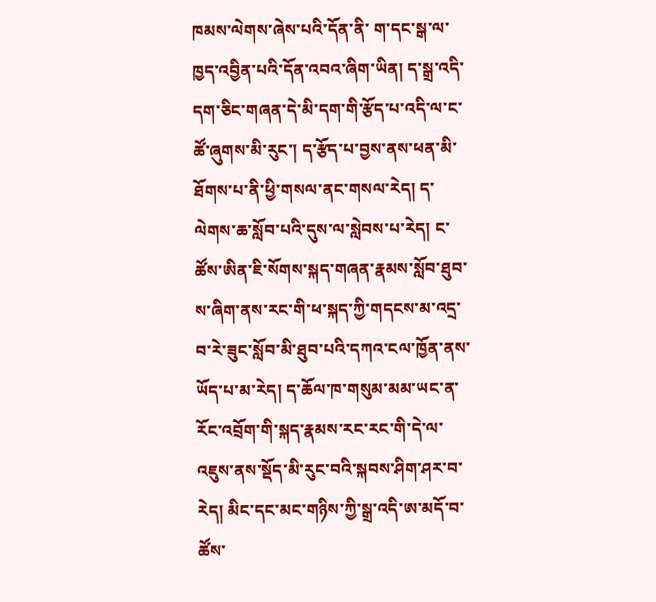ཁམས་ལེགས་ཞེས་པའི་དོན་ནི་ ག་དང་སྒ་ལ་ཁྱད་འབྱིན་པའི་དོན་འབའ་ཞིག་ཡིན། ད་སྒྲ་འདི་དག་ཅིང་གཞན་དེ་མི་དག་གི་རྩོད་པ་འདི་ལ་ང་ཚོ་ཞུགས་མི་རུང་། ད་རྩོད་པ་བྱས་ནས་ཕན་མི་ཐོགས་པ་ནི་ཕྱི་གསལ་ནང་གསལ་རེད། ད་ལེགས་ཆ་སློབ་པའི་དུས་ལ་སླེབས་པ་རེད། ང་ཚོས་ཨིན་ཇི་སོགས་སྐད་གཞན་རྣམས་སློབ་ཐུབ་ས་ཞིག་ནས་རང་གི་ཕ་སྐད་ཀྱི་གདངས་མ་འདྲ་བ་རེ་ཟུང་སློབ་མི་ཐུབ་པའི་དཀའ་ངལ་ཁྱོན་ནས་ཡོད་པ་མ་རེད། ད་ཆོལ་ཁ་གསུམ་མམ་ཡང་ན་རོང་འབྲོག་གི་སྐད་རྣམས་རང་རང་གི་དེ་ལ་འཇུས་ནས་སྡོད་མི་རུང་བའི་སྐབས་ཤིག་ཤར་བ་རེད། མིང་དང་མང་གཉིས་ཀྱི་སྒྲ་འདི་ཨ་མདོ་བ་ཚོས་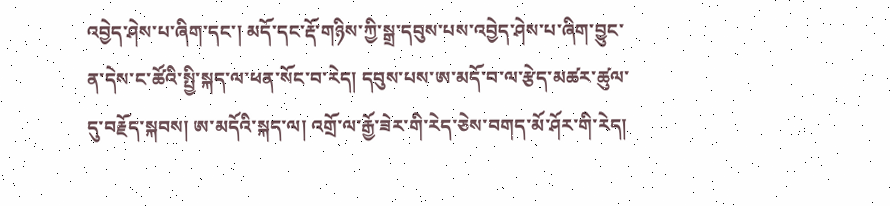འབྱེད་ཤེས་པ་ཞིག་དང་། མདོ་དང་རྡོ་གཉིས་ཀྱི་སྒྲ་དབུས་པས་འབྱེད་ཤེས་པ་ཞིག་བྱུང་ན་དེས་ང་ཚོའི་སྤྱི་སྐད་ལ་ཕན་སོང་བ་རེད། དབུས་པས་ཨ་མདོ་བ་ལ་རྩེད་མཚར་ཚུལ་དུ་བརྗོད་སྐབས། ཨ་མདོའི་སྐད་ལ། འགྲོ་ལ་རྒྱོ་ཟེར་གི་རེད་ཅེས་བགད་མོ་ཤོར་གི་རེད།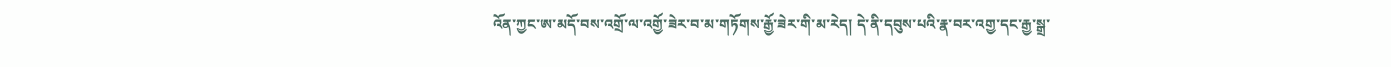འོན་ཀྱང་ཨ་མདོ་བས་འགྲོ་ལ་འགྱོ་ཟེར་བ་མ་གཏོགས་རྒྱོ་ཟེར་གི་མ་རེད། དེ་ནི་དབུས་པའི་རྣ་བར་འགྱ་དང་རྒྱ་སྒྲ་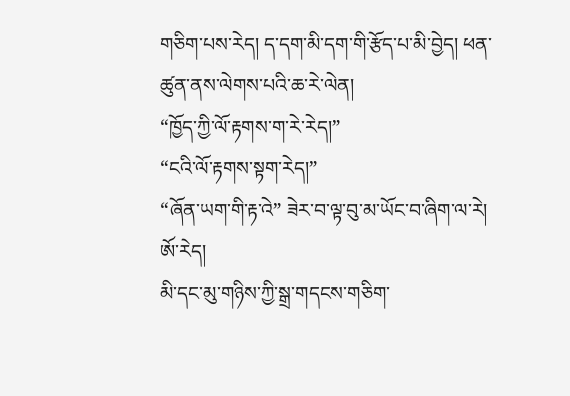གཅིག་པས་རེད། ད་དག་མི་དག་གི་རྩོད་པ་མི་བྱེད། ཕན་ཚུན་ནས་ལེགས་པའི་ཆ་རེ་ལེན།
“ཁྱོད་ཀྱི་ལོ་རྟགས་ག་རེ་རེད།”
“ངའི་ལོ་རྟགས་སྟག་རེད།”
“ཞོན་ཡག་གི་རྟ་འེ” ཟེར་བ་ལྟ་བུ་མ་ཡོང་བ་ཞིག་ལ་རེ།
ཨོ་རེད།
མི་དང་མུ་གཉིས་ཀྱི་སྒྲ་གདངས་གཅིག་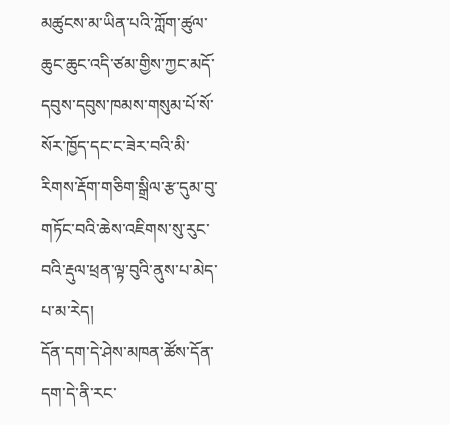མཚུངས་མ་ཡིན་པའི་ཀློག་ཚུལ་ཆུང་ཆུང་འདི་ཙམ་གྱིས་ཀྱང་མདོ་དབུས་དབུས་ཁམས་གསུམ་པོ་སོ་སོར་ཁྱོད་དང་ང་ཟེར་བའི་མི་རིགས་རྡོག་གཅིག་སྒྲིལ་རྩ་དུམ་བུ་གཏོང་བའི་ཆེས་འཇིགས་སུ་རུང་བའི་རྡུལ་ཕྲན་ལྟ་བུའི་ནུས་པ་མེད་པ་མ་རེད།
དོན་དག་དེ་ཤེས་མཁན་ཚོས་དོན་དག་དེ་ནི་རང་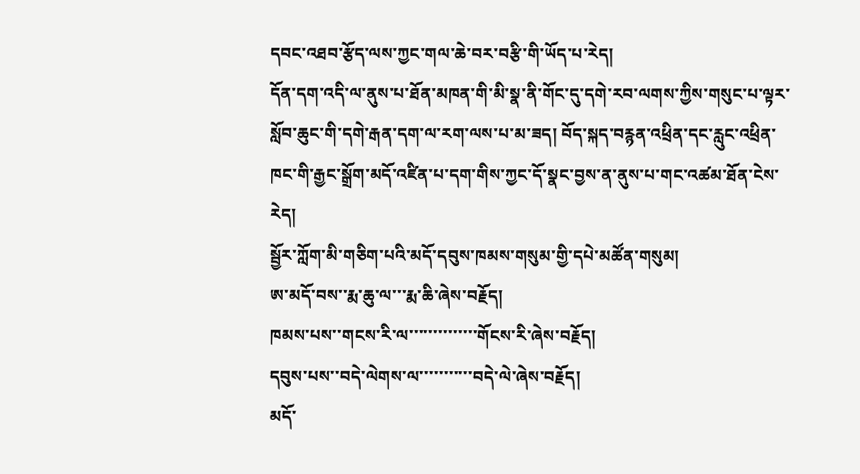དབང་འཐབ་རྩོད་ལས་ཀྱང་གལ་ཆེ་བར་བརྩི་གི་ཡོད་པ་རེད།
དོན་དག་འདི་ལ་ནུས་པ་ཐོན་མཁན་གི་མི་སྣ་ནི་གོང་དུ་དགེ་རབ་ལགས་ཀྱིས་གསུང་པ་ལྟར་སློབ་ཆུང་གི་དགེ་རྒན་དག་ལ་རག་ལས་པ་མ་ཟད། བོད་སྐད་བརྙན་འཕྲིན་དང་རླུང་འཕྲིན་ཁང་གི་རྒྱང་སྒྲོག་མདོ་འཛིན་པ་དག་གིས་ཀྱང་དོ་སྣང་བྱས་ན་ནུས་པ་གང་འཚམ་ཐོན་ངེས་རེད།
སྦྱོར་ཀློག་མི་གཅིག་པའི་མདོ་དབུས་ཁམས་གསུམ་གྱི་དཔེ་མཚོན་གསུམ།
ཨ་མདོ་བས་་རྨ་ཆུ་ལ་་་རྨ་ཆི་ཞེས་བརྗོད།
ཁམས་པས་་གངས་རི་ལ་་་་་་་་་་་་་་གོངས་རི་ཞེས་བརྗོད།
དབུས་པས་་བདེ་ལེགས་ལ་་་་་་་་་་་བདེ་ལེ་ཞེས་བརྗོད།
མདོ་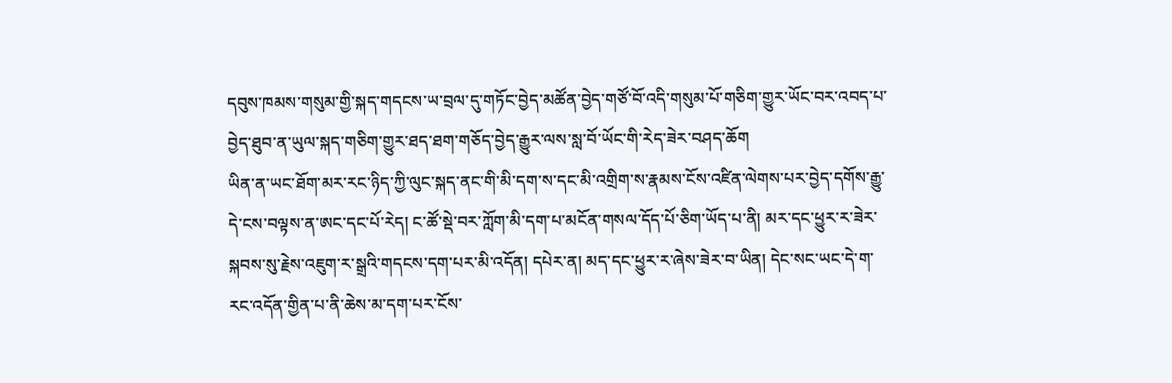དབུས་ཁམས་གསུམ་གྱི་སྐད་གདངས་ཡ་བྲལ་དུ་གཏོང་བྱེད་མཚོན་བྱེད་གཙོ་བོ་འདི་གསུམ་པོ་གཅིག་གྱུར་ཡོང་བར་འབད་པ་བྱེད་ཐུབ་ན་ཡུལ་སྐད་གཅིག་གྱུར་ཐད་ཐག་གཅོད་བྱེད་རྒྱུར་ལས་སླ་བོ་ཡོང་གི་རེད་ཟེར་བཤད་ཆོག
ཡིན་ན་ཡང་ཐོག་མར་རང་ཉིད་ཀྱི་ལུང་སྐད་ནང་གི་མི་དག་ས་དང་མི་འགྲིག་ས་རྣམས་ངོས་འཛིན་ལེགས་པར་བྱེད་དགོས་རྒྱུ་དེ་ངས་བལྟས་ན་ཨང་དང་པོ་རེད། ང་ཚོ་སྡེ་བར་ཀློག་མི་དག་པ་མངོན་གསལ་དོད་པོ་ཅིག་ཡོད་པ་ནི། མར་དང་ཕྱུར་ར་ཟེར་སྐབས་སུ་རྗེས་འཇུག་ར་སྒྲའི་གདངས་དག་པར་མི་འདོན། དཔེར་ན། མད་དང་ཕྱུར་ར་ཞེས་ཟེར་བ་ཡིན། དེང་སང་ཡང་དེ་ག་རང་འདོན་གྱིན་པ་ནི་ཆེས་མ་དག་པར་ངོས་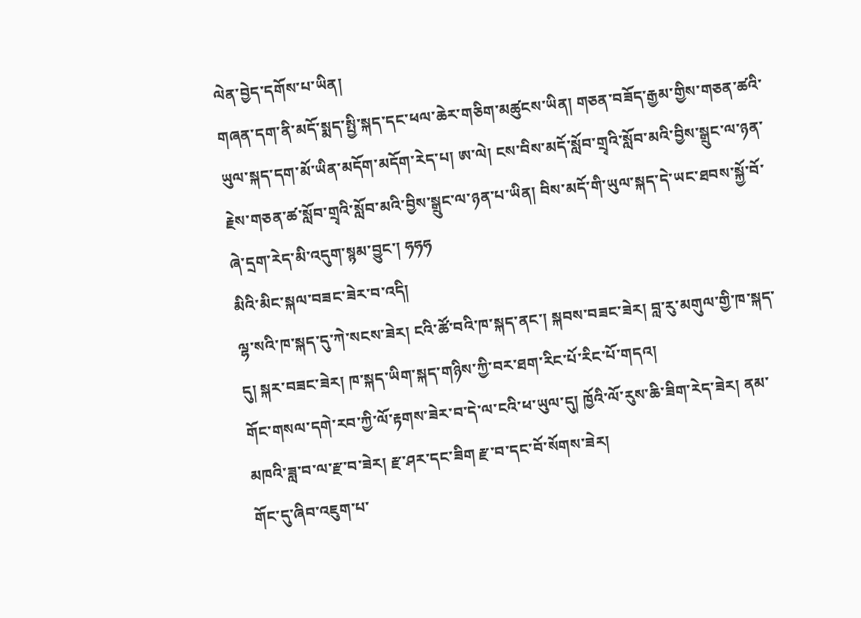ལེན་བྱེད་དགོས་པ་ཡིན།
གཞན་དག་ནི་མདོ་སྨད་སྤྱི་སྐད་དང་ཕལ་ཆེར་གཅིག་མཚུངས་ཡིན། གཅན་བཟོད་རྒྱམ་གྱིས་གཅན་ཚའི་ཡུལ་སྐད་དག་མོ་ཡིན་མདོག་མདོག་རེད་པ། ཨ་ལེ། ངས་བིས་མདོ་སློབ་གྲྭའི་སློབ་མའི་བྱིས་སྒྲུང་ལ་ཉན་རྗེས་གཅན་ཚ་སློབ་གྲྭའི་སློབ་མའི་བྱིས་སྒྲུང་ལ་ཉན་པ་ཡིན། བིས་མདོ་གི་ཡུལ་སྐད་དེ་ཡང་ཐབས་སྐྱོ་བོ་ཞེ་དྲག་རེད་མི་འདུག་སྙམ་བྱུང་། ཧཧཧ
མིའི་མིང་སྐལ་བཟང་ཟེར་བ་འདི།
ལྷ་སའི་ཁ་སྐད་དུ་ཀེ་སངས་ཟེར། ངའི་ཚོ་བའི་ཁ་སྐད་ནང་། སྐབས་བཟང་ཟེར། བླ་རུ་མགུལ་གྱི་ཁ་སྐད་དུ། སྐར་བཟང་ཟེར། ཁ་སྐད་ཡིག་སྐད་གཉིས་ཀྱི་བར་ཐག་རིང་པོ་རིང་པོ་གདའ།
གོང་གསལ་དགེ་རབ་ཀྱི་ལོ་རྟགས་ཟེར་བ་དེ་ལ་ངའི་ཕ་ཡུལ་དུ། ཁྱོའི་ལོ་རུས་ཆི་ཟིག་རེད་ཟེར། ནམ་མཁའི་ཟླ་བ་ལ་རྫ་བ་ཟེར། རྫ་ཤར་དང་ཟིག རྫ་བ་དང་བོ་སོགས་ཟེར།
གོང་དུ་ཞིབ་འཇུག་པ་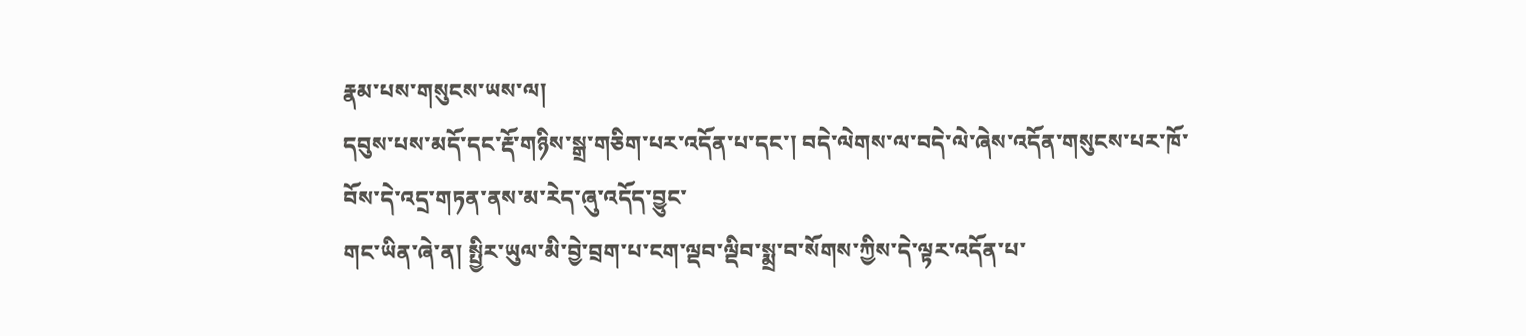རྣམ་པས་གསུངས་ཡས་ལ།
དབུས་པས་མདོ་དང་རྡོ་གཉིས་སྒྲ་གཅིག་པར་འདོན་པ་དང་། བདེ་ལེགས་ལ་བདེ་ལེ་ཞེས་འདོན་གསུངས་པར་ཁོ་བོས་དེ་འདྲ་གཏན་ནས་མ་རེད་ཞུ་འདོད་བྱུང་
གང་ཡིན་ཞེ་ན། སྤྱིར་ཡུལ་མི་བྱེ་བྲག་པ་ངག་ལྡབ་ལྡིབ་སྨྲ་བ་སོགས་ཀྱིས་དེ་ལྟར་འདོན་པ་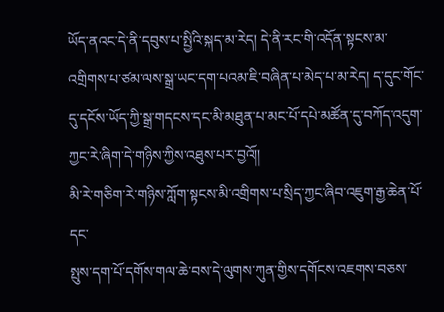ཡོད་ནའང་དེ་ནི་དབུས་པ་སྤྱིའི་སྐད་མ་རེད། དེ་ནི་རང་གི་འདོན་སྟངས་མ་འགྲིགས་པ་ཙམ་ལས་སྒྲ་ཡང་དག་པའམ་ཇི་བཞིན་པ་མེད་པ་མ་རེད། ད་དུང་གོང་དུ་དངོས་ཡོད་ཀྱི་སྒྲ་གདངས་དང་མི་མཐུན་པ་མང་པོ་དཔེ་མཚོན་དུ་བཀོད་འདུག་ཀྱང་རེ་ཞིག་དེ་གཉིས་ཀྱིས་འཐུས་པར་བྱའོ།།
མི་རེ་གཅིག་རེ་གཉིས་ཀློག་སྟངས་མི་འགྲིགས་པ་སྲིད་ཀྱང་ཞིབ་འཇུག་རྒྱ་ཆེན་པོ་དང་
སྤུས་དག་པོ་དགོས་གལ་ཆེ་བས་དེ་ལུགས་ཀུན་གྱིས་དགོངས་འཇགས་བཅས་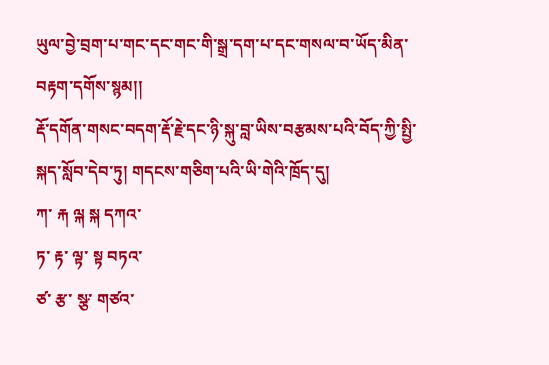ཡུལ་བྱེ་བྲག་པ་གང་དང་གང་གི་སྒྲ་དག་པ་དང་གསལ་བ་ཡོད་མིན་བརྟག་དགོས་སྙམ།།
རྡོ་དགོན་གསང་བདག་རྡོ་རྗེ་དང་ཉི་སྐུ་བླ་ཡིས་བརྩམས་པའི་བོད་ཀྱི་སྤྱི་སྐད་སློབ་དེབ་ཏུ། གདངས་གཅིག་པའི་ཡི་གེའི་ཁྲོད་དུ།
ཀ་ རྐ ལྐ སྐ དཀའ་
ཏ་ རྟ་ ལྟ་ སྟ བཏའ་
ཙ་ རྩ་ སྩ་ གཙའ་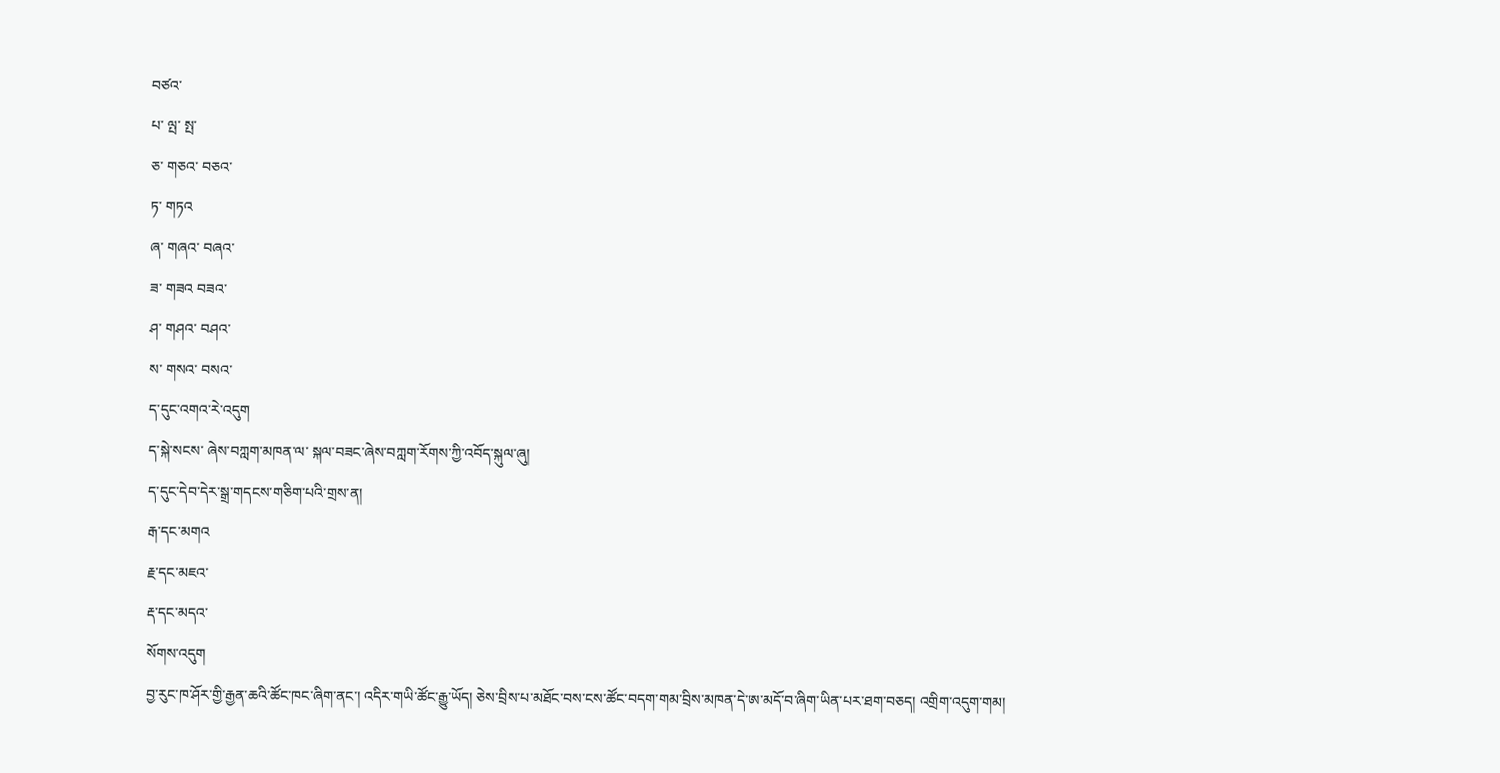བཙའ་
པ་ ལྤ་ སྤ་
ཅ་ གཅའ་ བཅའ་
ཏ་ གཏའ
ཞ་ གཞའ་ བཞའ་
ཟ་ གཟའ བཟའ་
ཤ་ གཤའ་ བཤའ་
ས་ གསའ་ བསའ་
ད་དུང་འགའ་རེ་འདུག
ད་སྐེ་སངས་ ཞེས་བཀླག་མཁན་ལ་ སྐལ་བཟང་ཞེས་བཀླག་རོགས་ཀྱི་འབོད་སྐུལ་ཞུ།
ད་དུང་དེབ་དེར་སྒྲ་གདངས་གཅིག་པའི་གྲས་ན།
རྒ་དང་མགའ
རྗ་དང་མཇའ་
རྡ་དང་མདའ་
སོགས་འདུག
བྱ་རུང་ཁ་ཤོར་གྱི་རྒྱན་ཆའི་ཚོང་ཁང་ཞིག་ནང་། འདིར་གཡི་ཚོང་རྒྱུ་ཡོད། ཅེས་བྲིས་པ་མཐོང་བས་ངས་ཚོང་བདག་གམ་བྲིས་མཁན་དེ་ཨ་མདོ་བ་ཞིག་ཡིན་པར་ཐག་བཅད། འགྲིག་འདུག་གམ།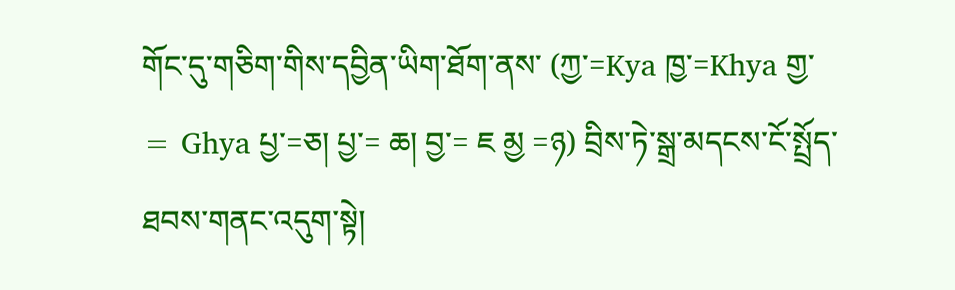གོང་དུ་གཅིག་གིས་དབྱིན་ཡིག་ཐོག་ནས་ (ཀྱ་=Kya ཁྱ་=Khya གྱ་= Ghya པྱ་=ཅ། པྱ་= ཆ། བྱ་= ཇ མྱ =ཉ) བྲིས་ཏེ་སྒྲ་མདངས་ངོ་སྤྲོད་ཐབས་གནང་འདུག་སྟེ།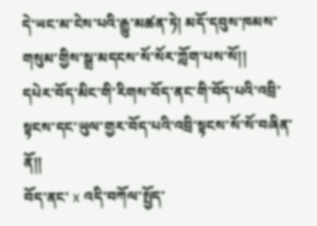དེ་ཡང་མ་ངེས་པའི་རྒྱུ་མཚན་ཏེ། མདོ་དབུས་ཁམས་གསུམ་གྱིས་སྒྲ་མདངས་སོ་སོར་ཀློག་པས་སོ།།
དཔེར་བོད་མིང་གི་རིགས་བོད་ནང་གི་བོད་པའི་འབྲི་སྟངས་དང་ཡུལ་གྱར་བོད་པའི་འབྲི་སྟངས་སོ་སོ་བཞིན་ནོ།།
བོད་ནང་ x འདི་བཀོལ་སྤྱོད་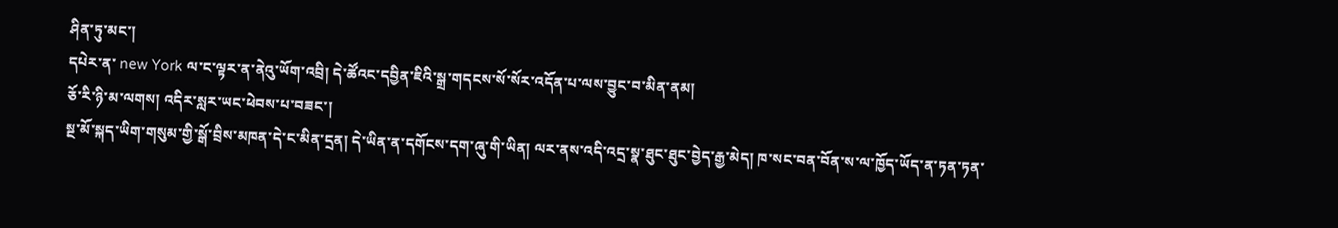ཤིན་ཏུ་མང་།
དཔེར་ན་ new York ལ་ང་ལྟར་ན་ནེའུ་ཡོག་འབྲི། དེ་ཚོའང་དབྱིན་ཇིའི་སྒྲ་གདངས་སོ་སོར་འདོན་པ་ལས་བྱུང་བ་མིན་ནམ།
ཅོ་རི་ཉི་མ་ལགས། འདིར་སླར་ཡང་ཕེབས་པ་བཟང་།
སྔ་མོ་སྐད་ཡིག་གསུམ་གྱི་སྒོ་བྲིས་མཁན་དེ་ང་མིན་དྲན། དེ་ཡིན་ན་དགོངས་དག་ཞུ་གི་ཡིན། ལར་ནས་འདི་འདྲ་སྣ་ཐུང་ཐུང་བྱེད་རྒྱ་མེད། ཁ་སང་བན་བོན་ས་ལ་ཁྱོད་ཡོད་ན་ཏན་ཏན་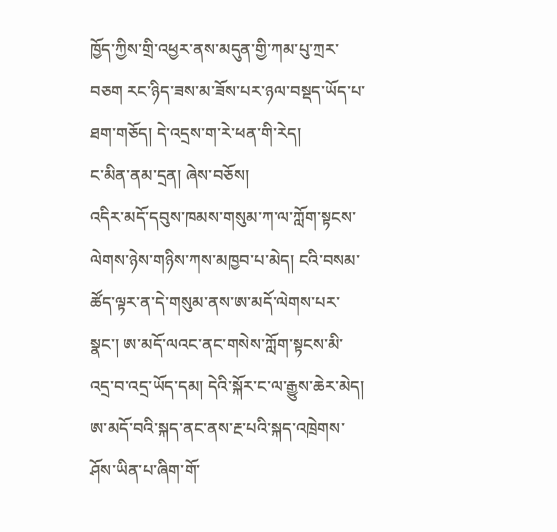ཁྱོད་ཀྱིས་གྲི་འཕྱར་ནས་མདུན་གྱི་ཀམ་པུ་ཀྲར་བཅག རང་ཉིད་ཟས་མ་ཟོས་པར་ཉལ་བསྡད་ཡོད་པ་ཐག་གཅོད། དེ་འདྲས་ག་རེ་ཕན་གི་རེད།
ང་མིན་ནམ་དྲན། ཞེས་བཅོས།
འདིར་མདོ་དབུས་ཁམས་གསུམ་ཀ་ལ་ཀློག་སྟངས་ལེགས་ཉེས་གཉིས་ཀས་མཁྱབ་པ་མེད། ངའི་བསམ་ཚོད་ལྟར་ན་དེ་གསུམ་ནས་ཨ་མདོ་ལེགས་པར་སྣང་། ཨ་མདོ་ལའང་ནང་གསེས་ཀློག་སྟངས་མི་འདྲ་བ་འདྲ་ཡོད་དམ། དེའི་སྐོར་ང་ལ་རྒྱུས་ཆེར་མེད།
ཨ་མདོ་བའི་སྐད་ནང་ནས་རྔ་པའི་སྐད་འཁྲེགས་ཤོས་ཡིན་པ་ཞིག་གོ་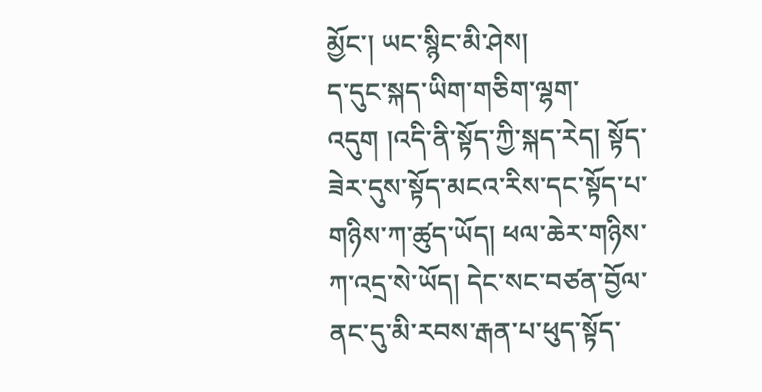མྱོང་། ཡང་སྙིང་མི་ཤེས།
ད་དུང་སྐད་ཡིག་གཅིག་ལྷག་འདུག །འདི་ནི་སྟོད་ཀྱི་སྐད་རེད། སྟོད་ཟེར་དུས་སྟོད་མངའ་རིས་དང་སྟོད་པ་གཉིས་ཀ་ཚུད་ཡོད། ཕལ་ཆེར་གཉིས་ཀ་འདྲ་སེ་ཡོད། དེང་སང་བཙན་བྱོལ་ནང་དུ་མི་རབས་རྒན་པ་ཕུད་སྟོད་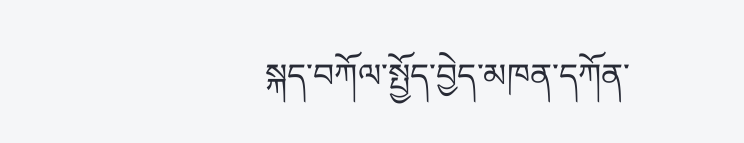སྐད་བཀོལ་སྤྱོད་བྱེད་མཁན་དཀོན་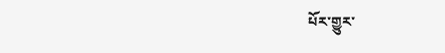པོར་གྱུར་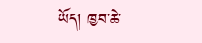ཡོད། ཁྱབ་ཆེ་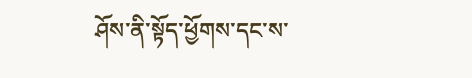ཤོས་ནི་སྟོད་ཕྱོགས་དང་ས་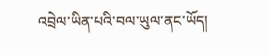འབྲེལ་ཡིན་པའི་བལ་ཡུལ་ནང་ཡོད།